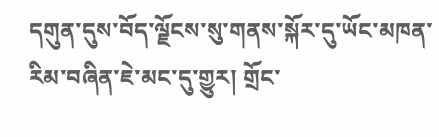དགུན་དུས་བོད་ལྗོངས་སུ་གནས་སྐོར་དུ་ཡོང་མཁན་རིམ་བཞིན་ཇེ་མང་དུ་གྱུར། གྲོང་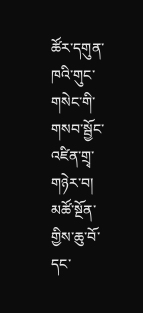ཚོར་དགུན་ཁའི་གུང་གསེང་གི་གསབ་སྦྱོང་འཛིན་གྲྭ་གཉེར་བ། མཚོ་སྔོན་གྱིས་ཆུ་བོ་དང་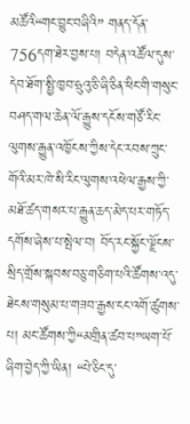མཚོའི“གང་བྱུང་བཞིའི” གནད་དོན་756དག་ཐེར་བྱས་པ། བདེན་འཚོལ་དུས་དེབ་ཐོག་སྤྱི་ཁྱབ་ཧྲུའུ་ཅི་ཞི་ཅིན་ཕིང་གི་གསུང་བཤད་གལ་ཆེན་ལོ་རྒྱུས་དངོས་གཙོ་རིང་ལུགས་རྒྱུན་འཁྱོངས་ཀྱིས་དེང་རབས་ཀྲུང་གོའི་མར་ཁེ་སི་རིང་ལུགས་འཕེལ་རྒྱས་ཀྱི་མཐོ་ཚད་གསར་པ་རྒྱུན་ཆད་མེད་པར་གཏོད་དགོས་ཞེས་པ་སྤེལ་བ། བོད་རང་སྐྱོང་ལྗོངས་སྲིད་གྲོས་སྐབས་བཅུ་གཅིག་པའི་ཚོགས་འདུ་ཐེངས་གསུམ་པ་གཟབ་རྒྱས་ངང་འགོ་ཚུགས་པ། མང་ཚོགས་ཀྱི“མགྲིན་ཚབ་པ”ཡག་པོ་ཞིག་བྱེད་ཀྱི་ཡིན། “པེ་ཅིང་དུ་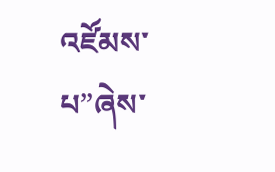འཛོམས་པ”ཞེས་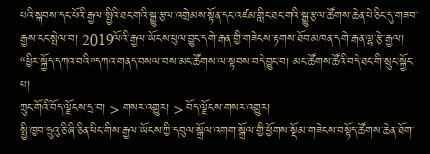པའི་སྐབས་དང་པོའི་རྒྱལ་སྤྱིའི་ཐང་གའི་སྒྱུ་རྩལ་འགྲེམས་སྟོན་དང་འཛམ་གླིང་ཐང་གའི་སྒྱུ་རྩལ་ཚོགས་ཆེན་པེ་ཅིང་དུ་གཟབ་རྒྱས་ངང་སྤེལ་བ། 2019ལོའི་རྒྱལ་ཡོངས་ཕུལ་བྱུང་དགེ་རྒན་གྱི་གཟེངས་རྟགས་ཐོབ་མཁན་དགེ་རྒན་ལྷ་རྩེ་རྒྱལ། “ཕྱིར་སྐྱོད་དཀའ་བའི”དཀའ་གནད་བསལ་བས་མང་ཚོགས་ལ་སྟབས་བདེ་བྱུང་བ། མང་ཚོགས་ཚོའི་བདེ་ཐང་གི་སྲུང་སྐྱོང་པ།
ཀྲུང་གོའི་བོད་ལྗོངས་དྲ་བ། > གསར་འགྱུར། > བོད་ལྗོངས་གསར་འགྱུར།
སྤྱི་ཁྱབ་ཧྲུའུ་ཅི་ཞི་ཅིན་ཕིང་གིས་རྒྱལ་ཡོངས་ཀྱི་དབུལ་སྒྲོལ་འགག་སྒྲོལ་གྱི་ཕྱོགས་སྡོམ་གཟེངས་བསྟོད་ཚོགས་ཆེན་ཐོག་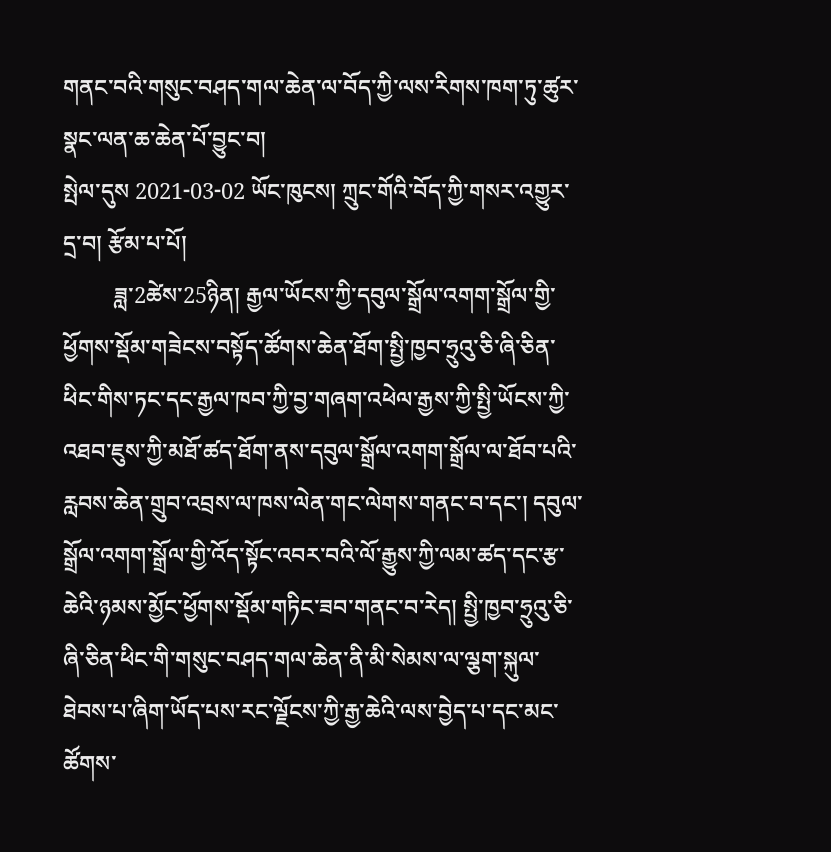གནང་བའི་གསུང་བཤད་གལ་ཆེན་ལ་བོད་ཀྱི་ལས་རིགས་ཁག་ཏུ་ཚུར་སྣང་ལན་ཆ་ཆེན་པོ་བྱུང་བ།
སྤེལ་དུས 2021-03-02 ཡོང་ཁུངས། ཀྲུང་གོའི་བོད་ཀྱི་གསར་འགྱུར་དྲ་བ། རྩོམ་པ་པོ།
         ཟླ་2ཚེས་25ཉིན། རྒྱལ་ཡོངས་ཀྱི་དབུལ་སྒྲོལ་འགག་སྒྲོལ་གྱི་ཕྱོགས་སྡོམ་གཟེངས་བསྟོད་ཚོགས་ཆེན་ཐོག་སྤྱི་ཁྱབ་ཧྲུའུ་ཅི་ཞི་ཅིན་ཕིང་གིས་ཏང་དང་རྒྱལ་ཁབ་ཀྱི་བྱ་གཞག་འཕེལ་རྒྱས་ཀྱི་སྤྱི་ཡོངས་ཀྱི་འཐབ་ཇུས་ཀྱི་མཐོ་ཚད་ཐོག་ནས་དབུལ་སྒྲོལ་འགག་སྒྲོལ་ལ་ཐོབ་པའི་རླབས་ཆེན་གྲུབ་འབྲས་ལ་ཁས་ལེན་གང་ལེགས་གནང་བ་དང་། དབུལ་སྒྲོལ་འགག་སྒྲོལ་གྱི་འོད་སྟོང་འབར་བའི་ལོ་རྒྱུས་ཀྱི་ལམ་ཚད་དང་རྩ་ཆེའི་ཉམས་མྱོང་ཕྱོགས་སྡོམ་གཏིང་ཟབ་གནང་བ་རེད། སྤྱི་ཁྱབ་ཧྲུའུ་ཅི་ཞི་ཅིན་ཕིང་གི་གསུང་བཤད་གལ་ཆེན་ནི་མི་སེམས་ལ་ལྕག་སྐུལ་ཐེབས་པ་ཞིག་ཡོད་པས་རང་ལྗོངས་ཀྱི་རྒྱ་ཆེའི་ལས་བྱེད་པ་དང་མང་ཚོགས་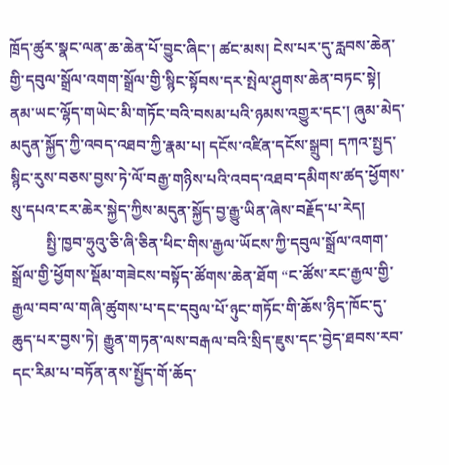ཁྲོད་ཚུར་སྣང་ལན་ཆ་ཆེན་པོ་བྱུང་ཞིང་། ཚང་མས། ངེས་པར་དུ་རླབས་ཆེན་གྱི་དབུལ་སྒྲོལ་འགག་སྒྲོལ་གྱི་སྙིང་སྟོབས་དར་སྤེལ་ཤུགས་ཆེན་བཏང་སྟེ། ནམ་ཡང་ལྷོད་གཡེང་མི་གཏོང་བའི་བསམ་པའི་ཉམས་འགྱུར་དང་། ཞུམ་མེད་མདུན་སྐྱོད་ཀྱི་འབད་འཐབ་ཀྱི་རྣམ་པ། དངོས་འཛིན་དངོས་སྒྲུབ། དཀའ་སྤྱད་སྙིང་རུས་བཅས་བྱས་ཏེ་ལོ་བརྒྱ་གཉིས་པའི་འབད་འཐབ་དམིགས་ཚད་ཕྱོགས་སུ་དཔའ་ངར་ཆེར་སྐྱེད་ཀྱིས་མདུན་སྐྱོད་བྱ་རྒྱུ་ཡིན་ཞེས་བརྗོད་པ་རེད།
         སྤྱི་ཁྱབ་ཧྲུའུ་ཅི་ཞི་ཅིན་ཕིང་གིས་རྒྱལ་ཡོངས་ཀྱི་དབུལ་སྒྲོལ་འགག་སྒྲོལ་གྱི་ཕྱོགས་སྡོམ་གཟེངས་བསྟོད་ཚོགས་ཆེན་ཐོག “ང་ཚོས་རང་རྒྱལ་གྱི་རྒྱལ་བབ་ལ་གཞི་ཚུགས་པ་དང་དབུལ་པོ་ཉུང་གཏོང་གི་ཆོས་ཉིད་ཁོང་དུ་ཆུད་པར་བྱས་ཏེ། རྒྱུན་གཏན་ལས་བརྒལ་བའི་སྲིད་ཇུས་དང་བྱེད་ཐབས་རབ་དང་རིམ་པ་བཏོན་ནས་སྤྱོད་གོ་ཆོད་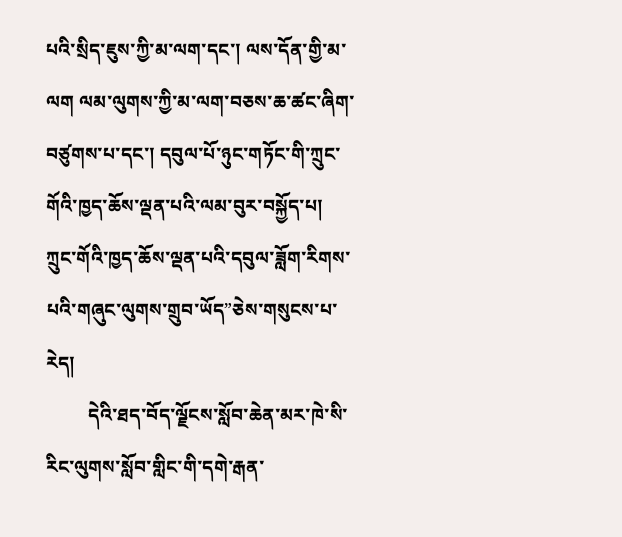པའི་སྲིད་ཇུས་ཀྱི་མ་ལག་དང་། ལས་དོན་གྱི་མ་ལག ལམ་ལུགས་ཀྱི་མ་ལག་བཅས་ཆ་ཚང་ཞིག་བཙུགས་པ་དང་། དབུལ་པོ་ཉུང་གཏོང་གི་ཀྲུང་གོའི་ཁྱད་ཆོས་ལྡན་པའི་ལམ་བུར་བསྐྱོད་པ། ཀྲུང་གོའི་ཁྱད་ཆོས་ལྡན་པའི་དབུལ་ཟློག་རིགས་པའི་གཞུང་ལུགས་གྲུབ་ཡོད”ཅེས་གསུངས་པ་རེད།
         དེའི་ཐད་བོད་ལྗོངས་སློབ་ཆེན་མར་ཁེ་སི་རིང་ལུགས་སློབ་གླིང་གི་དགེ་རྒན་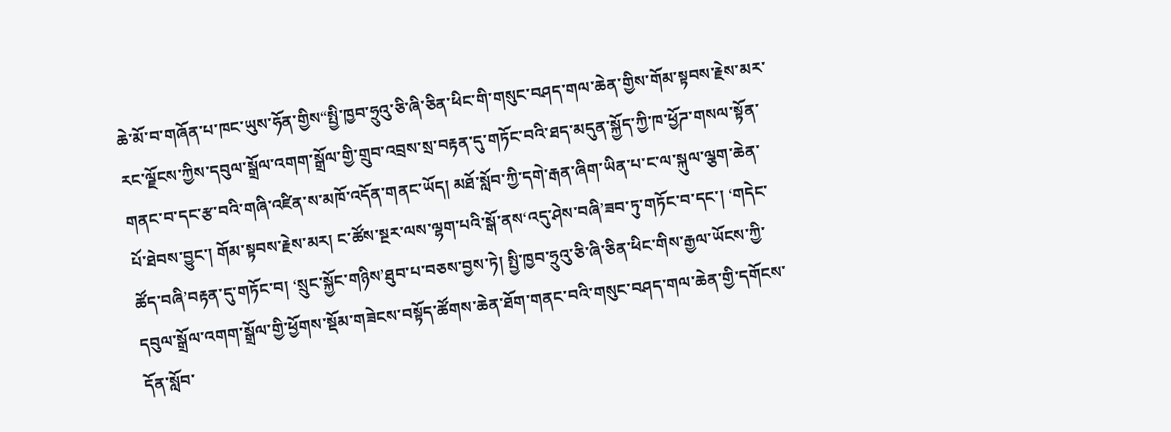ཆེ་མོ་བ་གཞོན་པ་ཁང་ཡུས་ཧོན་གྱིས“སྤྱི་ཁྱབ་ཧྲུའུ་ཅི་ཞི་ཅིན་ཕིང་གི་གསུང་བཤད་གལ་ཆེན་གྱིས་གོམ་སྟབས་རྗེས་མར་རང་ལྗོངས་ཀྱིས་དབུལ་སྒྲོལ་འགག་སྒྲོལ་གྱི་གྲུབ་འབྲས་སྲ་བརྟན་དུ་གཏོང་བའི་ཐད་མདུན་སྐྱོད་ཀྱི་ཁ་ཕྱོཌ་གསལ་སྟོན་གནང་བ་དང་རྩ་བའི་གཞི་འཛིན་ས་མཁོ་འདོན་གནང་ཡོད། མཐོ་སློབ་ཀྱི་དགེ་རྒན་ཞིག་ཡིན་པ་ང་ལ་སྐུལ་ལྕག་ཆེན་པོ་ཐེབས་བྱུང་། གོམ་སྟབས་རྗེས་མར། ང་ཚོས་སྔར་ལས་ལྷག་པའི་སྒོ་ནས‘འདུ་ཤེས་བཞི’ཟབ་ཏུ་གཏོང་བ་དང་། ‘གདེང་ཚོད་བཞི’བརྟན་དུ་གཏོང་བ། ‘སྲུང་སྐྱོང་གཉིས’ཐུབ་པ་བཅས་བྱས་ཏེ། སྤྱི་ཁྱབ་ཧྲུའུ་ཅི་ཞི་ཅིན་ཕིང་གིས་རྒྱལ་ཡོངས་ཀྱི་དབུལ་སྒྲོལ་འགག་སྒྲོལ་གྱི་ཕྱོགས་སྡོམ་གཟེངས་བསྟོད་ཚོགས་ཆེན་ཐོག་གནང་བའི་གསུང་བཤད་གལ་ཆེན་གྱི་དགོངས་དོན་སློབ་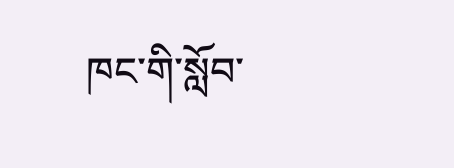ཁང་གི་སློབ་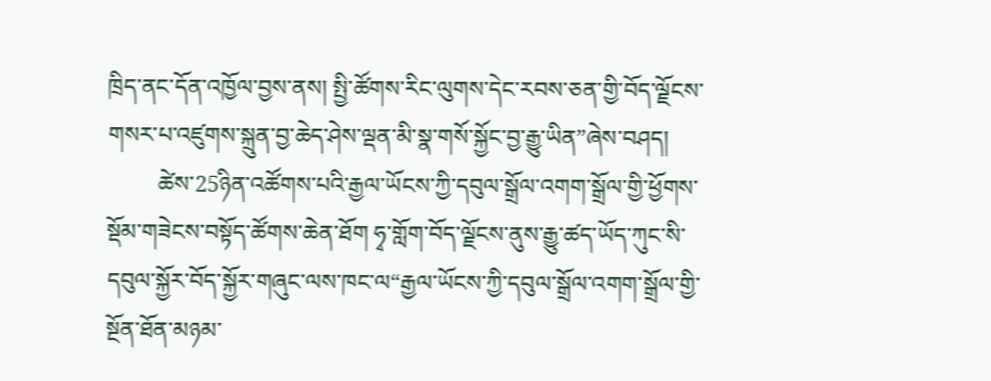ཁྲིད་ནང་དོན་འཁྱོལ་བྱས་ནས། སྤྱི་ཚོགས་རིང་ལུགས་དེང་རབས་ཅན་གྱི་བོད་ལྗོངས་གསར་པ་འཛུགས་སྐྲུན་བྱ་ཆེད་ཤེས་ལྡན་མི་སྣ་གསོ་སྐྱོང་བྱ་རྒྱུ་ཡིན”ཞེས་བཤད།
         ཚེས་25ཉིན་འཚོགས་པའི་རྒྱལ་ཡོངས་ཀྱི་དབུལ་སྒྲོལ་འགག་སྒྲོལ་གྱི་ཕྱོགས་སྡོམ་གཟེངས་བསྟོད་ཚོགས་ཆེན་ཐོག ཧྭ་གློག་བོད་ལྗོངས་ནུས་རྒྱུ་ཚད་ཡོད་ཀུང་སི་དབུལ་སྐྱོར་བོད་སྐྱོར་གཞུང་ལས་ཁང་ལ“རྒྱལ་ཡོངས་ཀྱི་དབུལ་སྒྲོལ་འགག་སྒྲོལ་གྱི་སྔོན་ཐོན་མཉམ་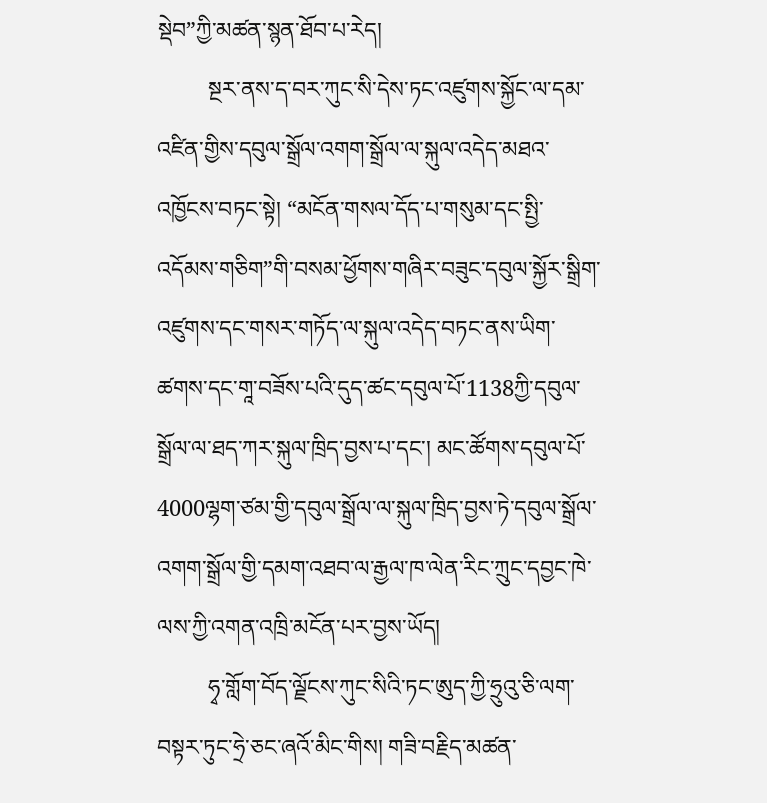སྡེབ”ཀྱི་མཚན་སྙན་ཐོབ་པ་རེད།
         སྔར་ནས་ད་བར་ཀུང་སི་དེས་ཏང་འཛུགས་སྐྱོང་ལ་དམ་འཛིན་གྱིས་དབུལ་སྒྲོལ་འགག་སྒྲོལ་ལ་སྐུལ་འདེད་མཐའ་འཁྱོངས་བཏང་སྟེ། “མངོན་གསལ་དོད་པ་གསུམ་དང་སྤྱི་འདོམས་གཅིག”གི་བསམ་ཕྱོགས་གཞིར་བཟུང་དབུལ་སྐྱོར་སྒྲིག་འཛུགས་དང་གསར་གཏོད་ལ་སྐུལ་འདེད་བཏང་ནས་ཡིག་ཚགས་དང་གཱ་བཟོས་པའི་དུད་ཚང་དབུལ་པོ་1138ཀྱི་དབུལ་སྒྲོལ་ལ་ཐད་ཀར་སྐུལ་ཁྲིད་བྱས་པ་དང་། མང་ཚོགས་དབུལ་པོ་4000ལྷག་ཙམ་གྱི་དབུལ་སྒྲོལ་ལ་སྐུལ་ཁྲིད་བྱས་ཏེ་དབུལ་སྒྲོལ་འགག་སྒྲོལ་གྱི་དམག་འཐབ་ལ་རྒྱལ་ཁ་ལེན་རིང་ཀྲུང་དབྱང་ཁེ་ལས་ཀྱི་འགན་འཁྲི་མངོན་པར་བྱས་ཡོད།
         ཧྭ་གློག་བོད་ལྗོངས་ཀུང་སིའི་ཏང་ཨུད་ཀྱི་ཧྲུའུ་ཅི་ལག་བསྟར་ཏུང་ཧྲེ་ཅང་ཞའོ་མིང་གིས། གཟི་བརྗིད་མཚན་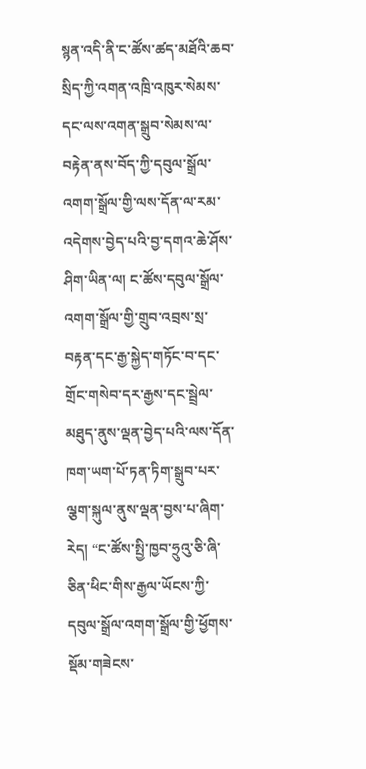སྙན་འདི་ནི་ང་ཚོས་ཚད་མཐོའི་ཆབ་སྲིད་ཀྱི་འགན་འཁྲི་འཁུར་སེམས་དང་ལས་འགན་སྒྲུབ་སེམས་ལ་བརྟེན་ནས་བོད་ཀྱི་དབུལ་སྒྲོལ་འགག་སྒྲོལ་གྱི་ལས་དོན་ལ་རམ་འདེགས་བྱེད་པའི་བྱ་དགའ་ཆེ་ཤོས་ཤིག་ཡིན་ལ། ང་ཚོས་དབུལ་སྒྲོལ་འགག་སྒྲོལ་གྱི་གྲུབ་འབྲས་སྲ་བརྟན་དང་རྒྱ་སྐྱེད་གཏོང་བ་དང་གྲོང་གསེབ་དར་རྒྱས་དང་སྦྲེལ་མཐུད་ནུས་ལྡན་བྱེད་པའི་ལས་དོན་ཁག་ཡག་པོ་ཏན་ཏིག་སྒྲུབ་པར་ལྕག་སྐུལ་ནུས་ལྡན་བྱས་པ་ཞིག་རེད། “ང་ཚོས་སྤྱི་ཁྱབ་ཧྲུའུ་ཅི་ཞི་ཅིན་ཕིང་གིས་རྒྱལ་ཡོངས་ཀྱི་དབུལ་སྒྲོལ་འགག་སྒྲོལ་གྱི་ཕྱོགས་སྡོམ་གཟེངས་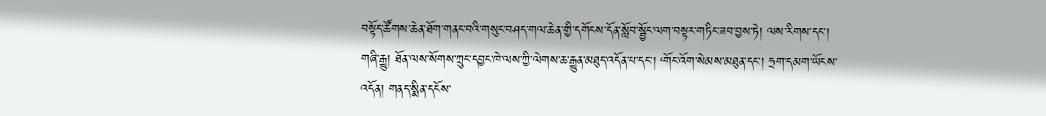བསྟོད་ཚོགས་ཆེན་ཐོག་གནང་བའི་གསུང་བཤད་གལ་ཆེན་གྱི་དགོངས་དོན་སློབ་སྦྱོང་ལག་བསྟར་གཏིང་ཟབ་བྱས་ཏེ། ལས་རིགས་དང་། གཞི་རྒྱུ། ཐོན་ལས་སོགས་ཀྲུང་དབྱང་ཁེ་ལས་ཀྱི་ལེགས་ཆ་རྒྱུན་མཐུད་འདོན་པ་དང་། ‘གོང་འོག་སེམས་མཐུན་དང་། ཧྲག་དམག་ཡོངས་འདོན། གནད་སྨིན་དངོས་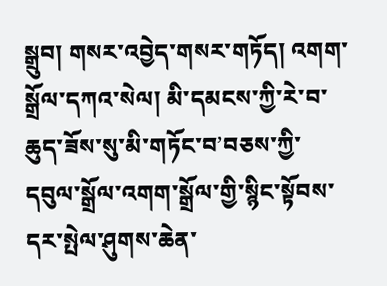སྒྲུབ། གསར་འབྱེད་གསར་གཏོད། འགག་སྒྲོལ་དཀའ་སེལ། མི་དམངས་ཀྱི་རེ་བ་ཆུད་ཟོས་སུ་མི་གཏོང་བ’བཅས་ཀྱི་དབུལ་སྒྲོལ་འགག་སྒྲོལ་གྱི་སྙིང་སྟོབས་དར་སྤེལ་ཤུགས་ཆེན་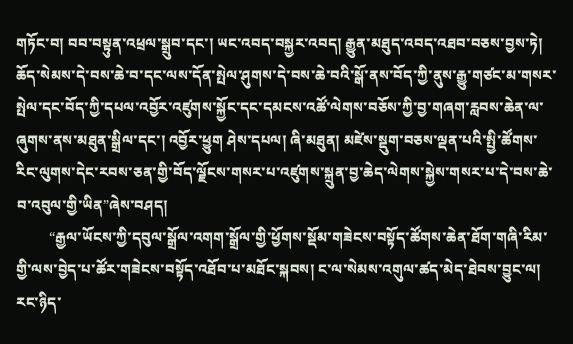གཏོང་བ། བབ་བསྟུན་འཕྲལ་སྒྲུབ་དང་། ཡང་འབད་བསྐྱར་འབད། རྒྱུན་མཐུད་འབད་འཐབ་བཅས་བྱས་ཏེ། ཆོད་སེམས་དེ་བས་ཆེ་བ་དང་ལས་དོན་སྤེལ་ཤུགས་དེ་བས་ཆེ་བའི་སྒོ་ནས་བོད་ཀྱི་ནུས་རྒྱུ་གཙང་མ་གསར་སྤེལ་དང་བོད་ཀྱི་དཔལ་འབྱོར་འཛུགས་སྐྱོང་དང་དམངས་འཚོ་ལེགས་བཅོས་ཀྱི་བྱ་གཞག་རླབས་ཆེན་ལ་ཞུགས་ནས་མཐུན་སྒྲིལ་དང་། འབྱོར་ཕྱུག ཤེས་དཔལ། ཞི་མཐུན། མཛེས་སྡུག་བཅས་ལྡན་པའི་སྤྱི་ཚོགས་རིང་ལུགས་དེང་རབས་ཅན་གྱི་བོད་ལྗོངས་གསར་པ་འཛུགས་སྐྲུན་བྱ་ཆེད་ལེགས་སྐྱེས་གསར་པ་དེ་བས་ཆེ་བ་འབུལ་གྱི་ཡིན”ཞེས་བཤད།
         “རྒྱལ་ཡོངས་ཀྱི་དབུལ་སྒྲོལ་འགག་སྒྲོལ་གྱི་ཕྱོགས་སྡོམ་གཟེངས་བསྟོད་ཚོགས་ཆེན་ཐོག་གཞི་རིམ་གྱི་ལས་བྱེད་པ་ཚོར་གཟེངས་བསྟོད་འཐོབ་པ་མཐོང་སྐབས། ང་ལ་སེམས་འགུལ་ཚད་མེད་ཐེབས་བྱུང་ལ། རང་ཉིད་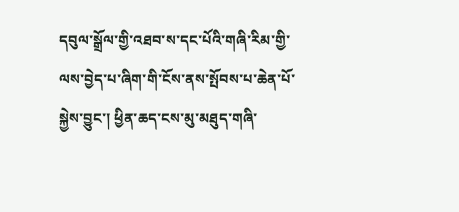དབུལ་སྒྲོལ་གྱི་འཐབ་ས་དང་པོའི་གཞི་རིམ་གྱི་ལས་བྱེད་པ་ཞིག་གི་ངོས་ནས་སྤོབས་པ་ཆེན་པོ་སྐྱེས་བྱུང་། ཕྱིན་ཆད་ངས་མུ་མཐུད་གཞི་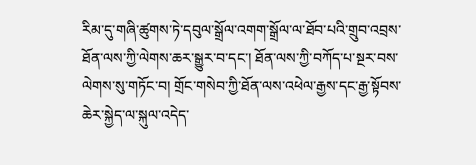རིམ་དུ་གཞི་ཚུགས་ཏེ་དབུལ་སྒྲོལ་འགག་སྒྲོལ་ལ་ཐོབ་པའི་གྲུབ་འབྲས་ཐོན་ལས་ཀྱི་ལེགས་ཆར་སྒྱུར་བ་དང་། ཐོན་ལས་ཀྱི་བཀོད་པ་སྔར་བས་ལེགས་སུ་གཏོང་བ། གྲོང་གསེབ་ཀྱི་ཐོན་ལས་འཕེལ་རྒྱས་དང་རྒྱ་སྟོབས་ཆེར་སྐྱེད་ལ་སྐུལ་འདེད་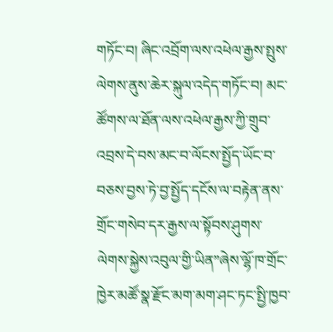གཏོང་བ། ཞིང་འབྲོག་ལས་འཕེལ་རྒྱས་སྤུས་ལེགས་ནུས་ཆེར་སྐུལ་འདེད་གཏོང་བ། མང་ཚོགས་ལ་ཐོན་ལས་འཕེལ་རྒྱས་ཀྱི་གྲུབ་འབྲས་དེ་བས་མང་བ་ལོངས་སྤྱོད་ཡོང་བ་བཅས་བྱས་ཏེ་བྱ་སྤྱོད་དངོས་ལ་བརྟེན་ནས་གྲོང་གསེབ་དར་རྒྱས་ལ་སྟོབས་ཤུགས་ལེགས་སྐྱེས་འབུལ་གྱི་ཡིན”ཞེས་ལྷོ་ཁ་གྲོང་ཁྱེར་མཚོ་སྣ་རྫོང་མག་མག་ཤང་ཏང་སྤྱི་ཁྱབ་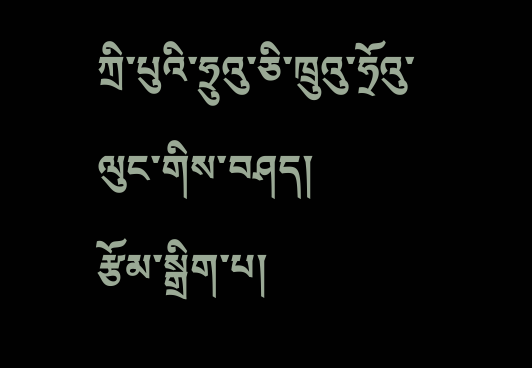ཀྲི་པུའི་ཧྲུའུ་ཅི་ཁྲུའུ་ཧྲོའུ་ལུང་གིས་བཤད།
རྩོམ་སྒྲིག་པ།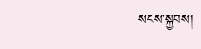སངས་སྐྱབས།